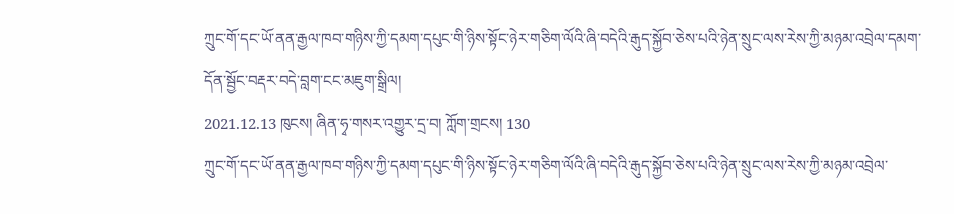ཀྲུང་གོ་དང་ཡོ་ནན་རྒྱལ་ཁབ་གཉིས་ཀྱི་དམག་དཔུང་གི་ཉིས་སྟོང་ཉེར་གཅིག་ལོའི་ཞི་བདེའི་རྒུད་སྐྱོབ་ཅེས་པའི་ཉེན་སྲུང་ལས་རེས་ཀྱི་མཉམ་འབྲེལ་དམག་དོན་སྦྱོང་བརྡར་བདེ་བླག་ངང་མཇུག་སྒྲིལ།
2021.12.13 ཁུངས། ཞིན་ཧྭ་གསར་འགྱུར་དྲ་བ། ཀློག་གྲངས། 130
ཀྲུང་གོ་དང་ཡོ་ནན་རྒྱལ་ཁབ་གཉིས་ཀྱི་དམག་དཔུང་གི་ཉིས་སྟོང་ཉེར་གཅིག་ལོའི་ཞི་བདེའི་རྒུད་སྐྱོབ་ཅེས་པའི་ཉེན་སྲུང་ལས་རེས་ཀྱི་མཉམ་འབྲེལ་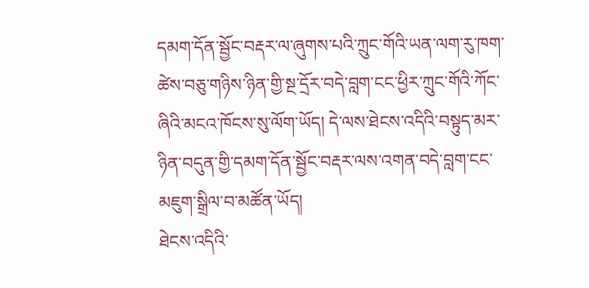དམག་དོན་སྦྱོང་བརྡར་ལ་ཞུགས་པའི་ཀྲུང་གོའི་ཡན་ལག་རུ་ཁག་ཚེས་བཅུ་གཉིས་ཉིན་གྱི་སྔ་དྲོར་བདེ་བླག་ངང་ཕྱིར་ཀྲུང་གོའི་ཀོང་ཞིའི་མངའ་ཁོངས་སུ་ལོག་ཡོད། དེ་ལས་ཐེངས་འདིའི་བསྟུད་མར་ཉིན་བདུན་གྱི་དམག་དོན་སྦྱོང་བརྡར་ལས་འགན་བདེ་བླག་ངང་མཇུག་སྒྲིལ་བ་མཚོན་ཡོད།
ཐེངས་འདིའི་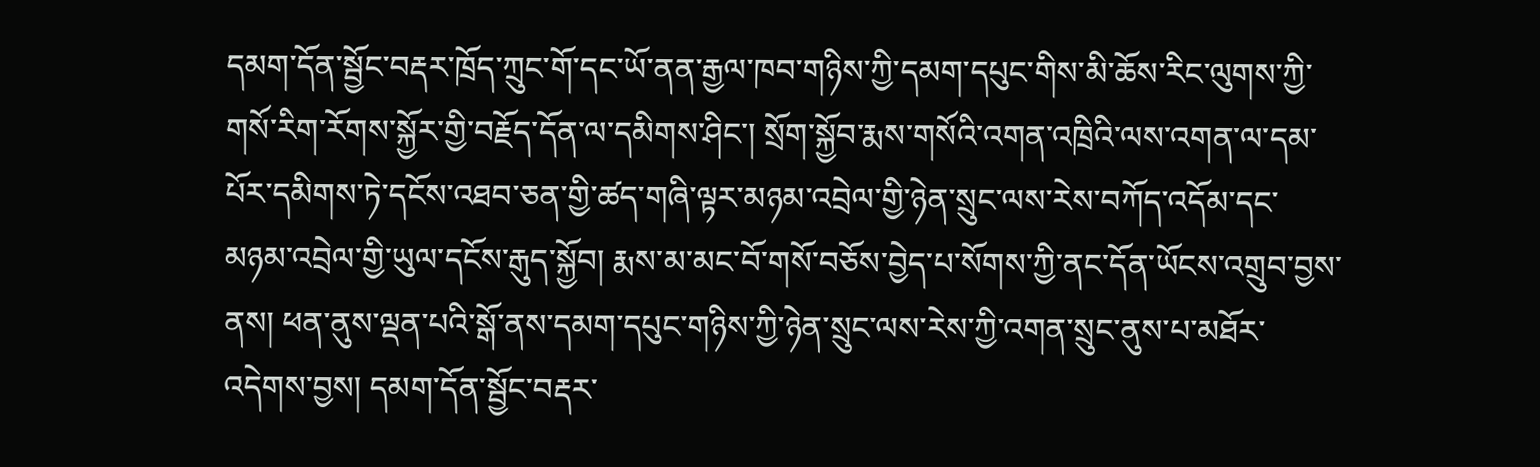དམག་དོན་སྦྱོང་བརྡར་ཁྲོད་ཀྲུང་གོ་དང་ཡོ་ནན་རྒྱལ་ཁབ་གཉིས་ཀྱི་དམག་དཔུང་གིས་མི་ཆོས་རིང་ལུགས་ཀྱི་གསོ་རིག་རོགས་སྐྱོར་གྱི་བརྗོད་དོན་ལ་དམིགས་ཤིང་། སྲོག་སྐྱོབ་རྨས་གསོའི་འགན་འཁྲིའི་ལས་འགན་ལ་དམ་པོར་དམིགས་ཏེ་དངོས་འཐབ་ཅན་གྱི་ཚད་གཞི་ལྟར་མཉམ་འབྲེལ་གྱི་ཉེན་སྲུང་ལས་རེས་བཀོད་འདོམ་དང་མཉམ་འབྲེལ་གྱི་ཡུལ་དངོས་རྒུད་སྐྱོབ། རྨས་མ་མང་བོ་གསོ་བཅོས་བྱེད་པ་སོགས་ཀྱི་ནང་དོན་ཡོངས་འགྲུབ་བྱས་ནས། ཕན་ནུས་ལྡན་པའི་སྒོ་ནས་དམག་དཔུང་གཉིས་ཀྱི་ཉེན་སྲུང་ལས་རེས་ཀྱི་འགན་སྲུང་ནུས་པ་མཐོར་འདེགས་བྱས། དམག་དོན་སྦྱོང་བརྡར་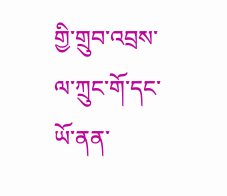གྱི་གྲུབ་འབྲས་ལ་ཀྲུང་གོ་དང་ཡོ་ནན་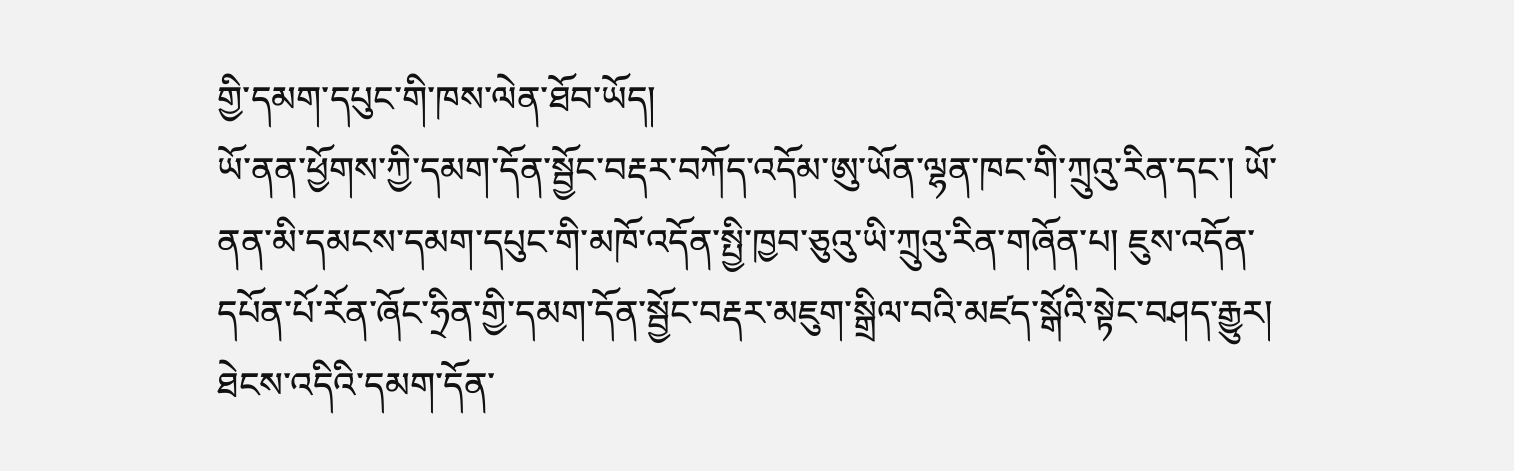གྱི་དམག་དཔུང་གི་ཁས་ལེན་ཐོབ་ཡོད།
ཡོ་ནན་ཕྱོགས་ཀྱི་དམག་དོན་སྦྱོང་བརྡར་བཀོད་འདོམ་ཨུ་ཡོན་ལྷན་ཁང་གི་ཀྲུའུ་རིན་དང་། ཡོ་ནན་མི་དམངས་དམག་དཔུང་གི་མཁོ་འདོན་སྤྱི་ཁྱབ་ཅུའུ་ཡི་ཀྲུའུ་རིན་གཞོན་པ། ཇུས་འདོན་དཔོན་པོ་རོན་ཞོང་ཧྲིན་གྱི་དམག་དོན་སྦྱོང་བརྡར་མཇུག་སྒྲིལ་བའི་མཛད་སྒོའི་སྟེང་བཤད་རྒྱུར། ཐེངས་འདིའི་དམག་དོན་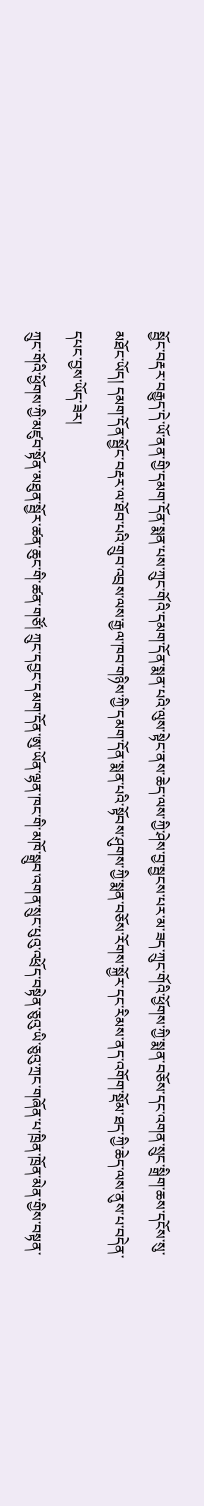སྦྱོང་བརྡར་བརྒྱུད་དེ་ཡོ་ནན་གྱི་དམག་དོན་སྨན་པས་ཀྲུང་གོའི་དམག་དོན་སྨན་པའི་ལུས་སྟེང་ནས་ཆེད་ལས་ཀྱི་ཤེས་བྱ་སྦྱངས་པར་མ་ཟད་ཀྲུང་གོའི་ཕྱོགས་ཀྱི་སྨན་བཅོས་དང་འགན་སྲུང་སྒྲིག་ཆས་དངོས་སུ་མཐོང་ཡོད། དམག་དོན་སྦྱོང་བརྡར་ལ་ཐོབ་པའི་གྲུབ་འབྲས་ལས་རྒྱལ་ཁབ་གཉིས་ཀྱི་དམག་དོན་སྨན་པའི་སྟོབས་ཤུགས་ཀྱི་སྨན་བཅོས་རོགས་སྐྱོར་དང་རིམས་ནད་འགོག་སྡོམ་ཐད་ཀྱི་ཆེད་ལས་ནུས་པ་བདེན་དཔང་བྱས་ཡོད་ཟེར།
ཀྲུང་གོའི་ཕྱོགས་ཀྱི་མཛུབ་སྟོན་མཐུན་སྦྱོར་ཚན་ཆུང་གི་ཚན་གཙོ། ཀྲུང་དབྱང་དམག་དོན་ཨུ་ཡོན་ལྷན་ཁང་གི་མཁོ་སྒྲུབ་འགན་སྲུང་པུའུ་འཕྲོད་བསྟེན་ཅུའུ་ཡི་ཅུའུ་ཀྲང་གཞོན་པ་ཁྲིན་ཁྲོན་མེན་གྱིས་བསྟན་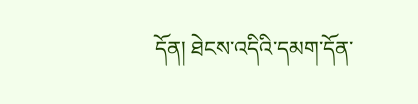དོན། ཐེངས་འདིའི་དམག་དོན་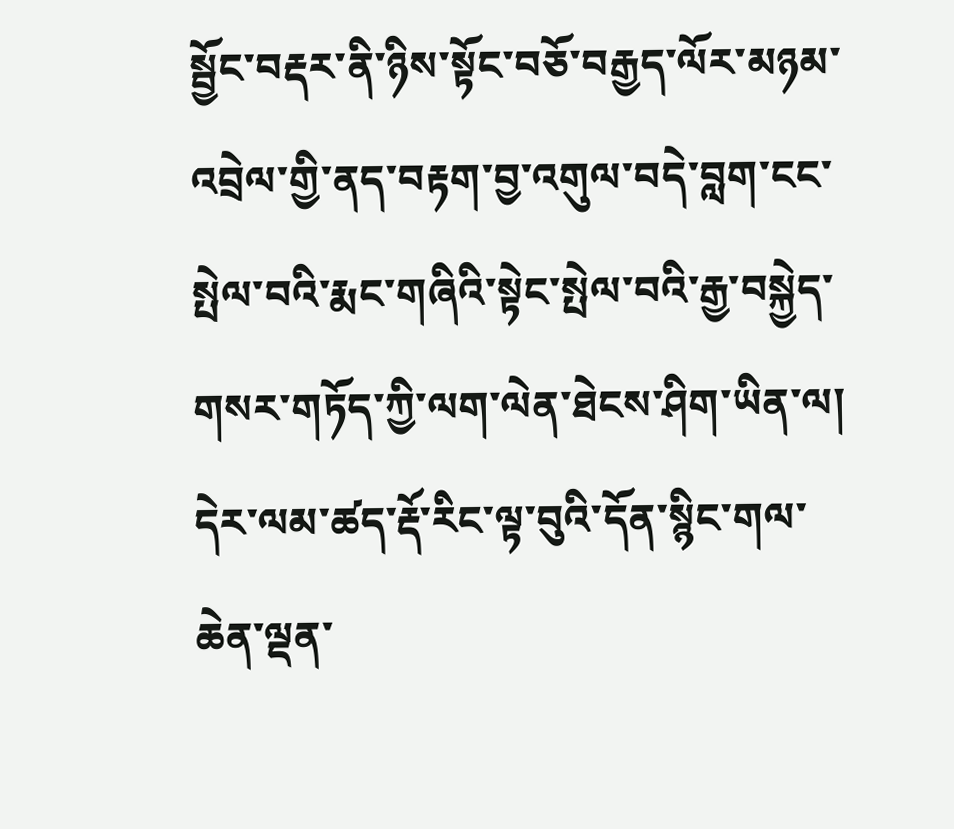སྦྱོང་བརྡར་ནི་ཉིས་སྟོང་བཅོ་བརྒྱད་ལོར་མཉམ་འབྲེལ་གྱི་ནད་བརྟག་བྱ་འགུལ་བདེ་བླག་ངང་སྤེལ་བའི་རྨང་གཞིའི་སྟེང་སྤེལ་བའི་རྒྱ་བསྐྱེད་གསར་གཏོད་ཀྱི་ལག་ལེན་ཐེངས་ཤིག་ཡིན་ལ། དེར་ལམ་ཚད་རྡོ་རིང་ལྟ་བུའི་དོན་སྙིང་གལ་ཆེན་ལྡན་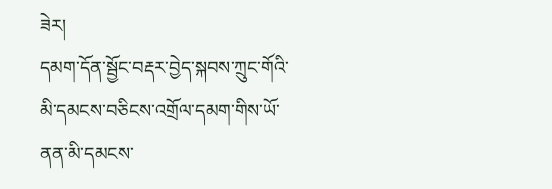ཟེར།
དམག་དོན་སྦྱོང་བརྡར་བྱེད་སྐབས་ཀྲུང་གོའི་མི་དམངས་བཅིངས་འགྲོལ་དམག་གིས་ཡོ་ནན་མི་དམངས་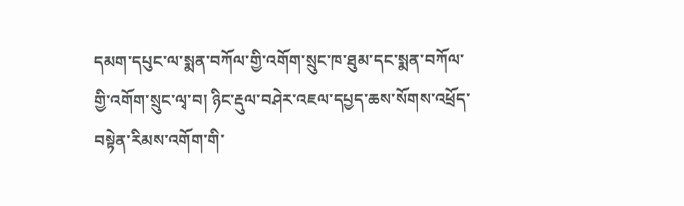དམག་དཔུང་ལ་སྨན་བཀོལ་གྱི་འགོག་སྲུང་ཁ་ཐུམ་དང་སྨན་བཀོལ་གྱི་འགོག་སྲུང་ལྭ་བ། ཉིང་རྡུལ་བཤེར་འཇལ་དཔྱད་ཆས་སོགས་འཕྲོད་བསྟེན་རིམས་འགོག་གི་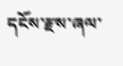དངོས་རྫས་ཞལ་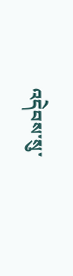འདེབས་སུ་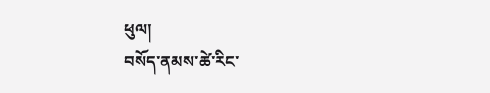ཕུལ།
བསོད་ནམས་ཚེ་རིང་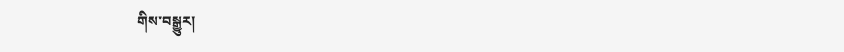གིས་བསྒྱུར།